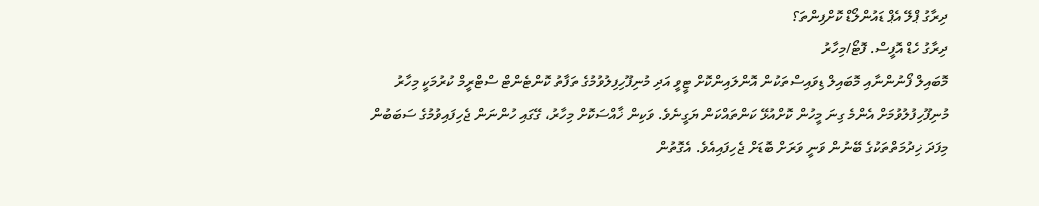ދިރާގު ޕްލޭ އެޕް ޑައުންލޯޑް ކޮށްފިންތަ؟
ދިރާގު ހެޑް އޮފީސް. ފޮޓޯ/މިހާރު
މޮބައިލް ފޯނުންނާއި މޮބައިލް ޑިވައިސްތަކުން އޮންލައިންކޮށް ޓީވީ އަދި މުނިފޫހިފިލުވުމުގެ ތަފާތު ކޮންޓެންޓް ސްޓްރީމް ކުރުމަކީ މިހާރު މުނިފޫހިފުލުވުމަށް އެންމެ ގިނަ މީހުން ކޮށްއުޅޭ ކަންތައްކަން ޔަގީނެވެ. ވަކިން ޚާއްސަކޮށް މިހާރު، ގޭގައި ހުންނަން ޖެހިފައިވުމުގެ ސަބަބުން މިފަދަ ޚިދުމަތްތަކުގެ ބޭނުން ވަނީ ވަރަށް ބޮޑަށް ޖެހިފައިއެވެ. އެގޮތުން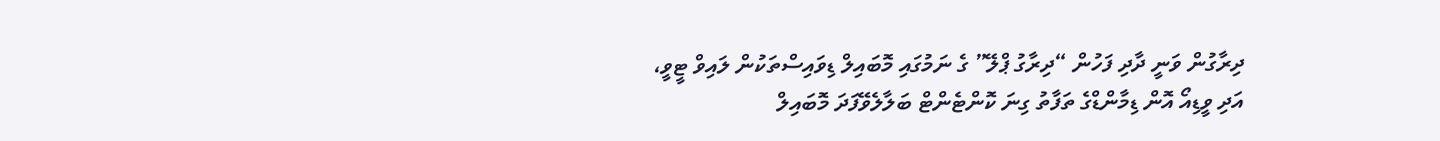ދިރާގުން ވަނީ ދާދި ފަހުން “ދިރާގު ޕްލޭ” ގެ ނަމުގައި މޮބައިލް ޑިވައިސްތަކުން ލައިވް ޓީވީ، އަދި ވީޑިއޯ އޮން ޑިމާންޑްގެ ތަފާތު ގިނަ ކޮންޓެންޓް ބަލާލެވޭފަދަ މޮބައިލް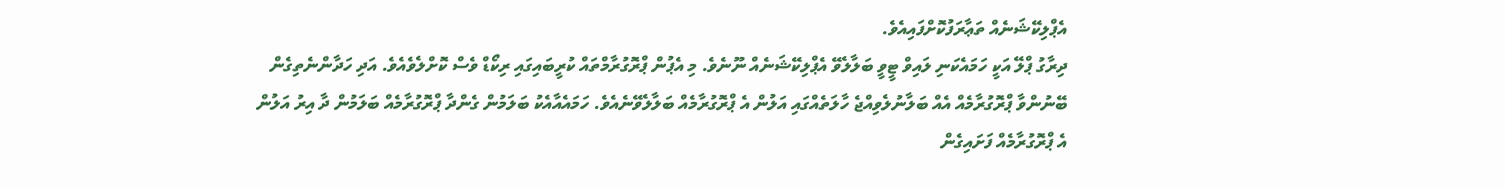އެޕްލިކޭޝަނެއް ތަޢާރަފުކޮށްފައިއެވެ.
ދިރާގު ޕްލޭ އަކީ ހަމައެކަނި ލައިވް ޓީވީ ބަލާލެވޭ އެޕްލިކޭޝަނެއް ނޫނެވެ. މި އެޕުން ޕްރޮގުރާމްތައް ކުރީބައިގައި ރިކޯޑް ވެސް ކޮށްލެވެއެވެ. އަދި ހަދާންނެތިގެން ބޭނުންވާ ޕްރޮގުރާމެއް އެއް ބަލާނުލެވިއްޖެ ހާލަތެއްގައި އަލުން އެ ޕްރޮގުރާމެއް ބަލާލެވޭނެއެވެ. ހަމައެއާއެކު ބަލަމުން ގެންދާ ޕްރޮގުރާމެއް ބަލަމުން ދާ އިރު އަލުން އެ ޕްރޮގުރާމެއް ފަށައިގެން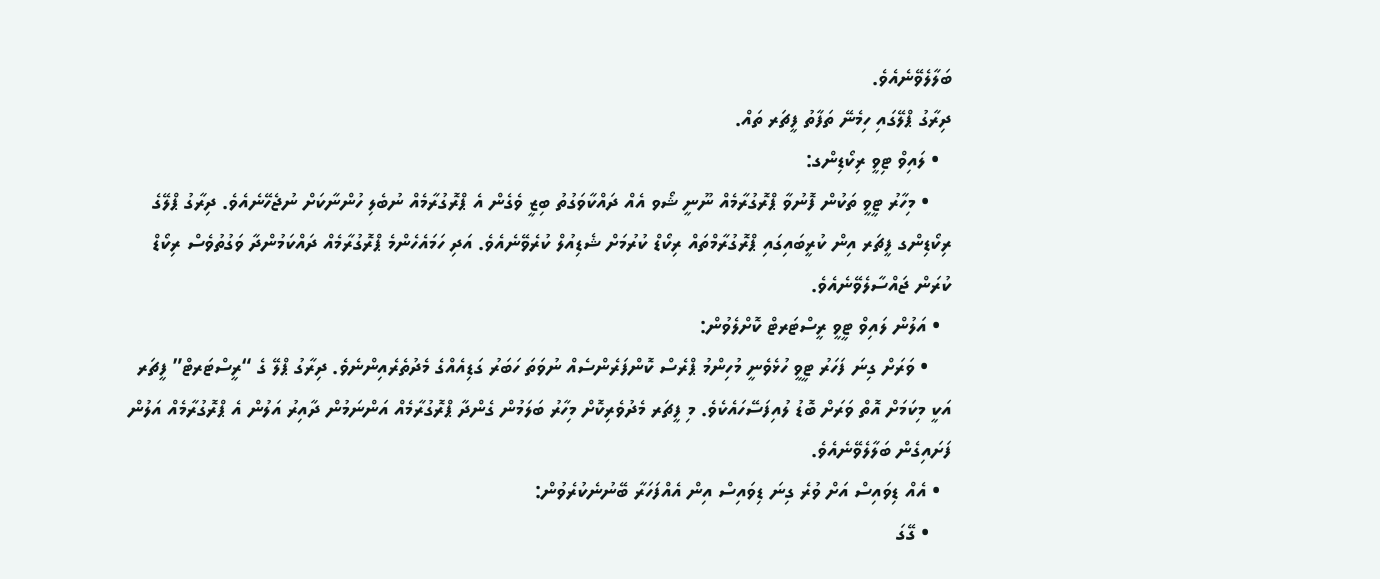ބަލާލެވޭނެއެވެ.
ދިރާގު ޕްލޭގައި ހިމެނޭ ތަފާތު ފީޗަރ ތައް.
  • ލައިވް ޓިވީ ރިކޯޑިންގ:
    • މިހާރު ޓީވީ ތަކުން ފޮނުވާ ޕްރޮގުރާމެއް ނޫނީ ޝޯވ އެއް ދައްކާވަގުތު ބިޒީ ވެގެން އެ ޕްރޮގުރާމެއް ނުބެލި ހުންނާކަށް ނުޖެހޭނެއެވެ. ދިރާގު ޕްލޭގެ ރިކޯޑިންގ ފީޗަރ އިން ކުރީބައިގައި ޕްރޮގުރާމްތައް ރިކޯޑް ކުރުމަށް ޝެޑިއުލް ކުރެވޭނެއެވެ. އަދި ހަމައެހެންމެ ޕްރޮގުރާމެއް ދައްކަމުންދާ ވަގުތުވެސް ރިކޯޑް ކުރަން ޖައްސާލެވޭނެއެވެ.
  • އަލުން ލައިވް ޓީވީ ރީސްޓަރޓް ކޮށްލެވުން:
    • ވަރަށް ގިނަ ފަހަރު ޓީވީ ހުޅެވެނީ މުހިންމު ޕްރެސް ކޮންފަރެންސެއް ނުވަތަ ހަބަރު ގަޑިއެއްގެ މެދުތެރެއިންނެވެ. ދިރާގު ޕްލޭ ގެ “ރީސްޓަރޓް” ފީޗަރ އަކީ މިކަމަށް އޮތް ވަރަށް ބޮޑު ލުއިފަސޭހައެކެވެ. މި ފީޗަރ މެދުވެރިކޮށް މިހާރު ބަލަމުން ގެންދާ ޕްރޮގުރާމެއް އަންނަމުން ދާއިރު އަލުން އެ ޕްރޮގުރާމެއް އަލުން ފަށައިގެން ބަލާލެވޭނެއެވެ.
  • އެއް ޑިވައިސް އަށް ވުރެ ގިނަ ޑިވައިސް އިން އެއްފަހަރާ ބޭނުނެކުރެވުން:
    • ގޭގަ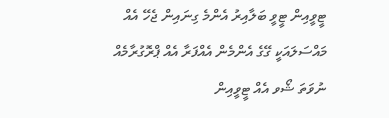ޓީވީއިން ޓީވީ ބަލާއިރު އެންމެ ގިނައިން ޖެހޭ އެއް މައްސަލައަކީ ގޭގެ އެންމެން އެއްފަރާ އެއް ޕްރޮގުރާމެއް ނުވަތަ ޝޯވ އެއް ޓީވީއިން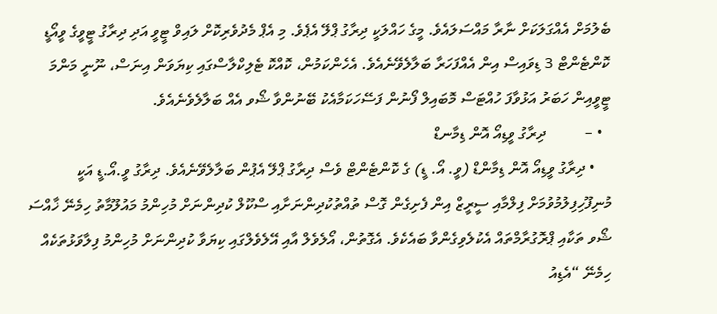ބެލުމަށް އެއްގަލަކަށް ނާރާ މައްސަލައެވެ. މީގެ ހައްލަކީ ދިރާގު ޕްލޭ އެޕެވެ. މި އެޕް މެދުވެރިކޮށް ލައިވް ޓީވީ އަދި ދިރާގު ޓީވީގެ ވީއޯޑީ ކޮންޓެންޓް 3 ޑިވައިސް އިން އެއްފަހަރާ ބަލާލެވޭނެއެވެ. އެހެންކަމުން، ކޮއްކޮ ޓެލިކްލާސްގައި ކިޔަވަން އިނަސް، ނޫނީ މަންމަ ޓީވީއިން ހަބަރު އަޅުވާފަ ހުއްޓަސް މޮބައިލް ފޯނުން ފަސޭހަކަމާއެކު ބޭނުންވާ ޝޯވ އެއް ބަލާލެވެނެއެވެ.
  • –          ދިރާގު ވީޑިއޯ އޮން ޑިމާނޑް
    • ދިރާގު ވީޑިއޯ އޮން ޑިމާންޑް (ވީ. އޯ. ޑީ) ގެ ކޮންޓެންޓް ވެސް ދިރާގު ޕްލޭ އެޕުން ބަލާލެވޭނެއެވެ. ދިރާގު ވީ.އޯ.ޑީ އަކީ މުނިފޫހިފިލުމުވުމަށް ފިލްމާއި ސީރީޒް އިން ފެށިގެން ގޮސް ތުއްތުކުދިންނަށާއި ސްކޫލް ކުދިންނަށް މުހިންމު މައުލޫމާތު ހިމެނޭ ޚާއްސަ ޝޯވ ތަކާއި ޕްރޮގުރާމްތައް އެކުލެވިގެންވާ ބައެކެވެ. އެގޮތުން، އޯލެވެލް އާއި އޭލެވެލްގައި ކިޔަވާ ކުދިންނަށް މުހިންމު ފިލާވަޅުތަކެއް ހިމެނޭ “އެޑިއު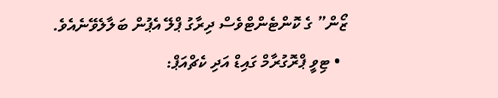ޒޯން” ގެ ކޮންޓެންޓްވެސް ދިރާގު ޕްލޭ އެޕުން ބަލާލެވޭނެއެވެ.
  • ޓިވީ ޕްރޮގުރާމް ގައިޑް އަދި ކެޗްއަޕް: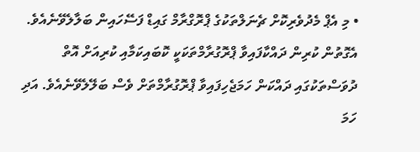• މި އެޕް މެދުވެރިކޮށް ޗެނަލްތަކުގެ ޕްރޮގްރާމް ގައިޑް ފަސޭހައިން ބަލާލެވޭނެއެވެ. އެގޮތުން ކުރިން ދައްކާފައިވާ ޕްރޮގުރާމްތަކަކީ ކޮބައިކަމާއި ކުރިއަށް އޮތް ދުވަސްތަކުގައި ދައްކަން ހަމަޖެހިފައިވާ ޕްރޮގުރާމްތަށް ވެސް ބަލޭލެވޭނެއެވެ. އަދި ހަމަ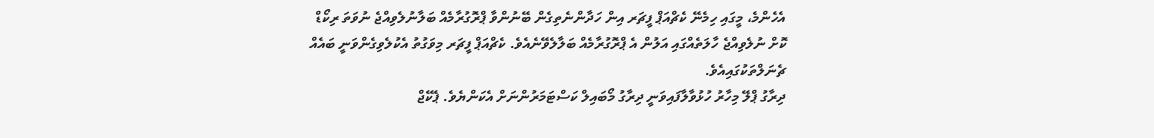އެހެންމެ، މީގައި ހިމެނޭ ކެޗްއަޕް ފީޗަރ އިން ހަދާންނެތިގެން ބޭނުންވާ ޕްރޮގުރާމެއް ބަލާނުލެވިއްޖެ ނުވަތަ ރިކޯޑް ކޮށް ނުލެވިއްޖެ ހާލަތެއްގައި އަލުން އެ ޕްރޮގުރާމެއް ބަލާލެވޭނެއެވެ. ކެޗްއަޕް ފީޗަރ މިވަގުތު އެކުލެވިގެންވަނީ ބައެއް ޗެނަލްތަކުގައިއެވެ.
ދިރާގު ޕްލޭ މިހާރު ހުޅުވާލާފައިވަނީ ދިރާގު މޯބައިލް ކަސްޓަމަރުންނަށް އެކަންޔެވެ. ޕެކޭޖް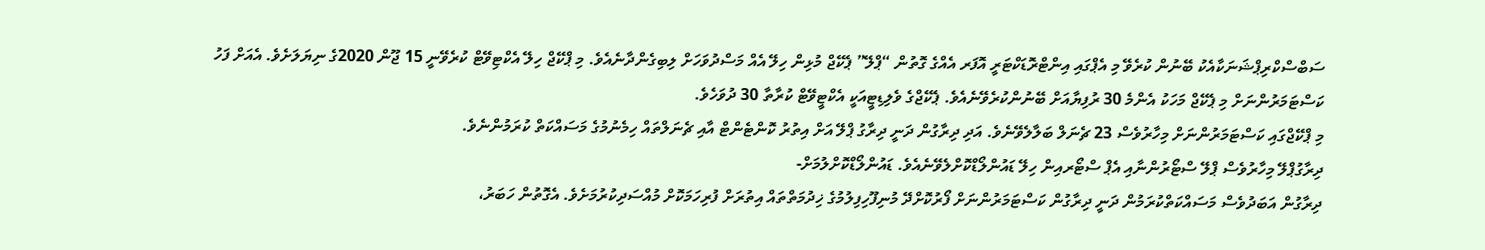ސަބްސްކްރިޕްޝަނަކާއެކު ބޭނުން ކުރެވޭ މި އެޕްގައި އިންޓްރޮޑަކްޓަރީ އޮފަރ އެއްގެ ގޮތުން “ޕްލޭ” ޕެކޭޖް މުޅިން ހިލޭ އެއް މަސްދުވަހަށް ލިބިގެންދާނެއެވެ. މި ޕްކޭޖް ހިލޭ އެކްޓިވޭޓް ކުރެވޭނީ 15 ޖޫން 2020ގެ ނިޔަލަށެވެ. އެއަށް ފަހު ކަސްޓަމަރުންނަށް މި ޕެކޭޖް މަހަކު އެންމެ 30 ރުފިޔާއަށް ބޭނުންކުރެވޭނެއެވެ. ޕެކޭޖްގެ ވެލިޑިޓީއަކީ އެކްޓީވޭޓް ކުރާތާ 30 ދުވަހެވެ.
މި ޕްކޭޖްގައި ކަސްޓަމަރުންނަށް މިހާރުވެސް 23 ޗެނަލް ބަލާލެވޭނެވެ. އަދި ދިރާގުން ދަނީ ދިރާގު ޕްލޭ އަށް އިތުރު ކޮންޓެންޓް އާއި ޗެނަލްތައް ހިމެނުމުގެ މަސައްކަތް ކުރަމުންނެވެ.
ދިރާގުޕްލޭ މިހާރުވެސް ޕްލޭ ސްޓޯރުންނާއި އެޕް ސްޓޯރއިން ހިލޭ ޑައުންލޯޑްކޮށްލެވޭނެއެވެ. ޑައުންލޯޑްކޮށްލުމަށް-
ދިރާގުން އަބަދުވެސް މަސައްކަތްކުރަމުން ދަނީ ދިރާގުން ކަސްޓަމަރުންނަށް ފޯރުކޮށްދޭ މުނިފޫހިފިލުމުގެ ޚިދުމަތްތައް އިތުރަށް ފުރިހަމަކޮށް މުއްސަދިކުރުމަށެވެ. އެގޮތުން ހަބަރު،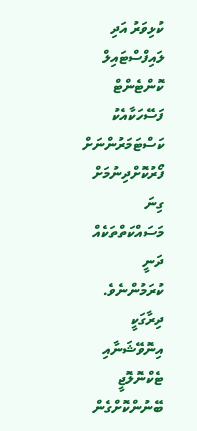ކުޅިވަރު އަދި ލައިފްސްޓައިލް ކޮންޓެންޓް ފަސޭހަކާއެކު ކަސްޓަމަރުންނަށް ފޯރުކޮށްދިނުމަށް ގިނަ މަސައްކަތްތަކެއް ދަނީ ކުރަމުންނެވެ.
ދިރާގަކީ އިނޮވޭޝަނާއި ޓެކްނޮލޮޖީ ބޭނުންކޮށްގެން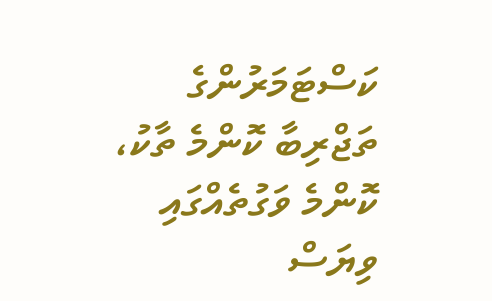ކަސްޓަމަރުންގެ ތަޖްރިބާ ކޮންމެ ތާކު، ކޮންމެ ވަގުތެއްގައި ވިޔަސް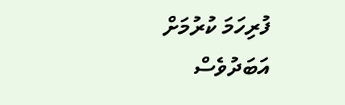ފުރިހަމަ ކުރުމަށް އަބަދުވެސް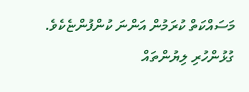މަސައްކަތް ކުރަމުން އަންނަ ކުންފުންޏެކެވެ.
ގުޅުންހުރި ލިޔުންތައް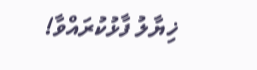ޚިޔާލު ފާޅުކުރައްވާ!